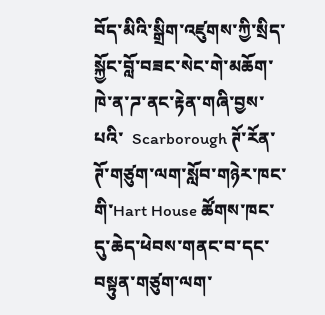བོད་མིའི་སྒྲིག་འཛུགས་ཀྱི་སྲིད་སྐྱོང་བློ་བཟང་སེང་གེ་མཆོག་ཁེ་ན་ཌ་ནང་རྟེན་གཞི་བྱས་པའི་  Scarborough ཊོ་རོན་ཊོ་གཙུག་ལག་སློབ་གཉེར་ཁང་གི་Hart House ཚོགས་ཁང་དུ་ཆེད་ཕེབས་གནང་བ་དང་བསྟུན་གཙུག་ལག་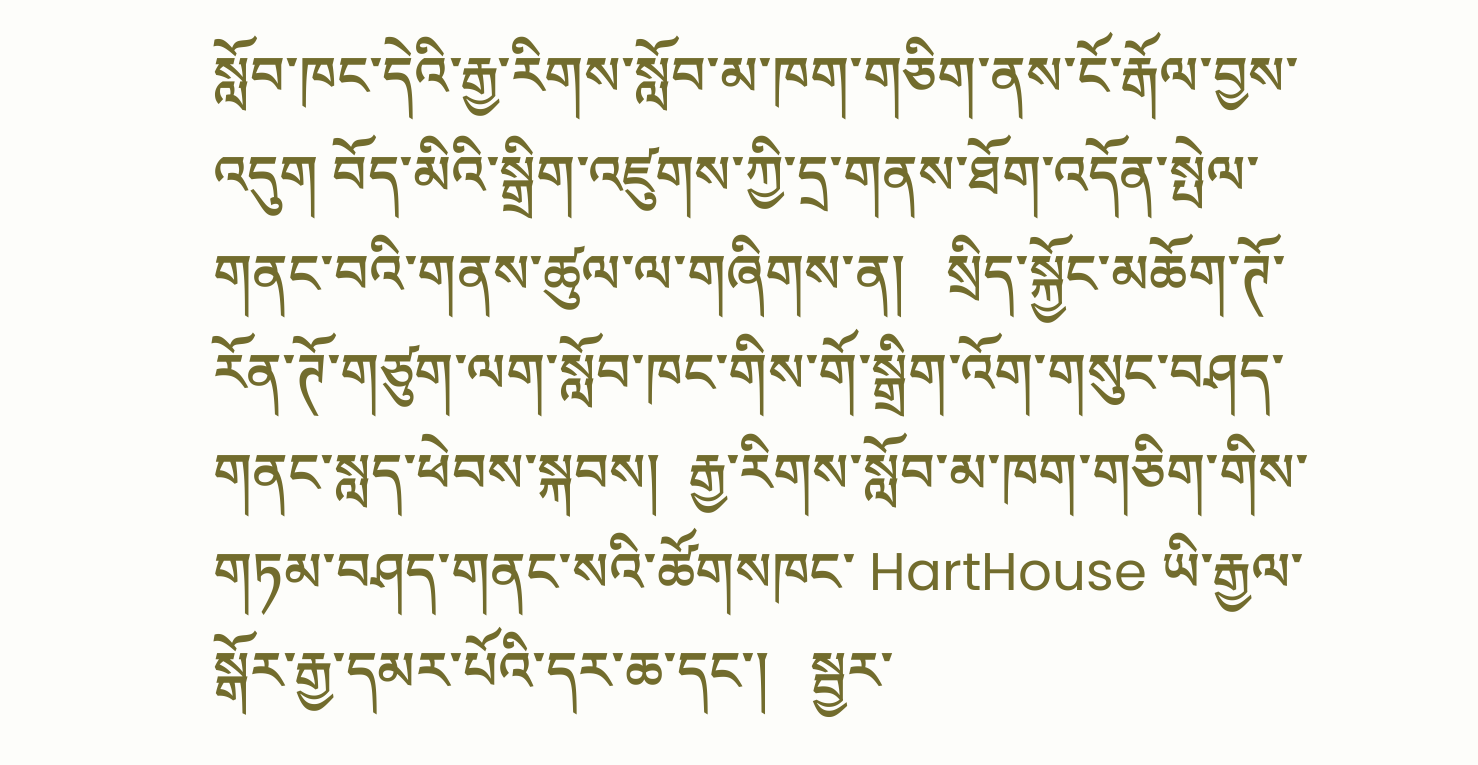སློབ་ཁང་དེའི་རྒྱ་རིགས་སློབ་མ་ཁག་གཅིག་ནས་ངོ་རྒོལ་བྱས་འདུག བོད་མིའི་སྒྲིག་འཛུགས་ཀྱི་དྲ་གནས་ཐོག་འདོན་སྤེལ་གནང་བའི་གནས་ཚུལ་ལ་གཞིགས་ན།   སྲིད་སྐྱོང་མཆོག་ཊོ་རོན་ཊོ་གཙུག་ལག་སློབ་ཁང་གིས་གོ་སྒྲིག་འོག་གསུང་བཤད་གནང་སླད་ཕེབས་སྐབས།  རྒྱ་རིགས་སློབ་མ་ཁག་གཅིག་གིས་གཏམ་བཤད་གནང་སའི་ཚོགསཁང་ HartHouse ཡི་རྒྱལ་སྒོར་རྒྱ་དམར་པོའི་དར་ཆ་དང་།   སྦྱར་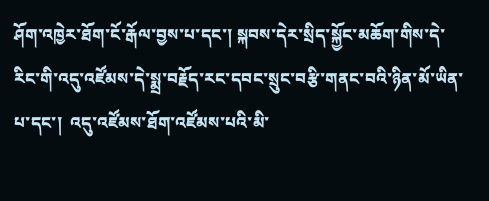ཤོག་འཁྱེར་ཐོག་ངོ་རྒོལ་བྱས་པ་དང་། སྐབས་དེར་སྲིད་སྐྱོང་མཆོག་གིས་དེ་རིང་གི་འདུ་འཛོམས་དེ་སྨྲ་བརྗོད་རང་དབང་སྲུང་བརྩི་གནང་བའི་ཉིན་མོ་ཡིན་པ་དང་།  འདུ་འཛོམས་ཐོག་འཛོམས་པའི་མི་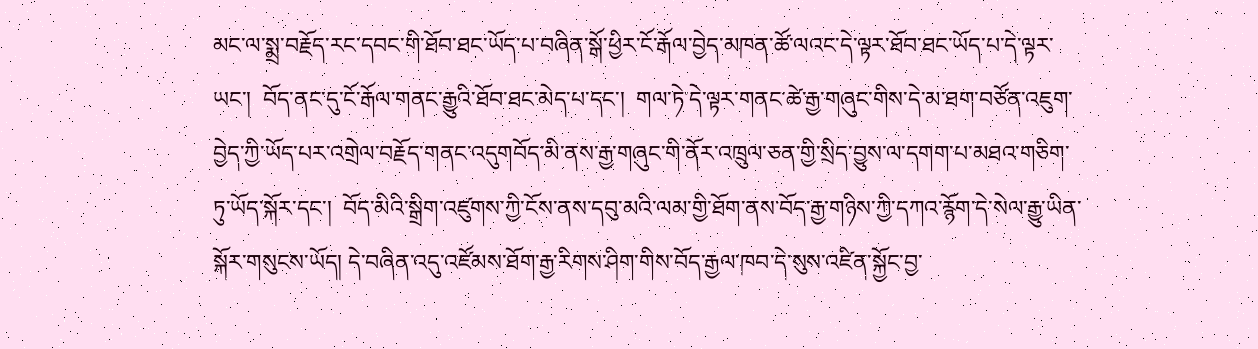མང་ལ་སྨྲ་བརྗོད་རང་དབང་གི་ཐོབ་ཐང་ཡོད་པ་བཞིན་སྒོ་ཕྱིར་ངོ་རྒོལ་བྱེད་མཁན་ཚོ་ལའང་དེ་ལྟར་ཐོབ་ཐང་ཡོད་པ་དེ་ལྟར་ཡང་།  བོད་ནང་དུ་ངོ་རྒོལ་གནང་རྒྱུའི་ཐོབ་ཐང་མེད་པ་དང་།  གལ་ཏེ་དེ་ལྟར་གནང་ཚེ་རྒྱ་གཞུང་གིས་དེ་མ་ཐག་བཙོན་འཇུག་བྱེད་ཀྱི་ཡོད་པར་འགྲེལ་བརྗོད་གནང་འདུགབོད་མི་ནས་རྒྱ་གཞུང་གི་ནོར་འཁྲུལ་ཅན་གྱི་སྲིད་བྱུས་ལ་དགག་པ་མཐའ་གཅིག་ཏུ་ཡོད་སྐོར་དང་།  བོད་མིའི་སྒྲིག་འཛུགས་ཀྱི་ངོས་ནས་དབུ་མའི་ལམ་གྱི་ཐོག་ནས་བོད་རྒྱ་གཉིས་ཀྱི་དཀའ་རྙོག་དེ་སེལ་རྒྱུ་ཡིན་སྐོར་གསུངས་ཡོད། དེ་བཞིན་འདུ་འཛོམས་ཐོག་རྒྱ་རིགས་ཤིག་གིས་བོད་རྒྱལ་ཁབ་དེ་སུས་འཛིན་སྐྱོང་བྱ་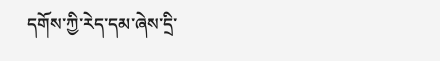དགོས་ཀྱི་རེད་དམ་ཞེས་དྲི་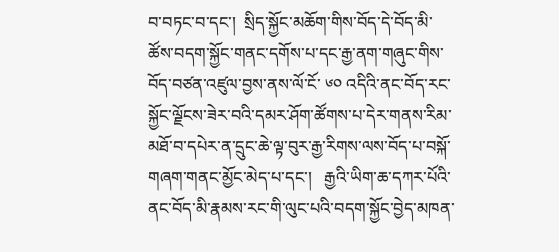བ་བཏང་བ་དང་།  སྲིད་སྐྱོང་མཆོག་གིས་བོད་དེ་བོད་མི་ཚོས་བདག་སྐྱོང་གནང་དགོས་པ་དང་རྒྱ་ནག་གཞུང་གིས་བོད་བཙན་འཛུལ་བྱས་ནས་ལོ་ངོ་ ༦༠ འདིའི་ནང་བོད་རང་སྐྱོང་ལྗོངས་ཟེར་བའི་དམར་ཤོག་ཚོགས་པ་དེར་གནས་རིམ་མཐོ་བ་དཔེར་ན་དྲུང་ཆེ་ལྟ་བུར་རྒྱ་རིགས་ལས་བོད་པ་བསྐོ་གཞག་གནང་མྱོང་མེད་པ་དང་།   རྒྱའི་ཡིག་ཆ་དཀར་པོའི་ནང་བོད་མི་རྣམས་རང་གི་ལུང་པའི་བདག་སྐྱོང་བྱེད་མཁན་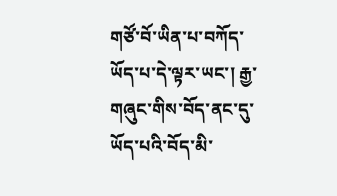གཙོ་བོ་ཡིན་པ་བཀོད་ཡོད་པ་དེ་ལྟར་ཡང་། རྒྱ་གཞུང་གིས་བོད་ནང་དུ་ཡོད་པའི་བོད་མི་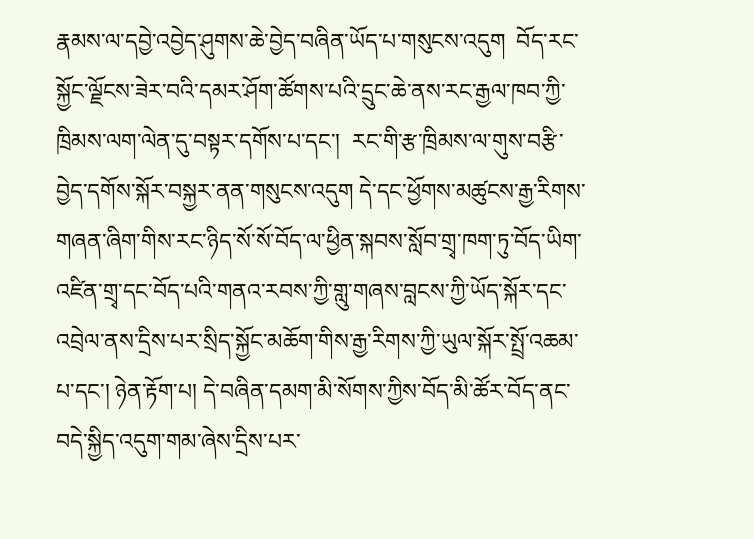རྣམས་ལ་དབྱེ་འབྱེད་ཤུགས་ཆེ་བྱེད་བཞིན་ཡོད་པ་གསུངས་འདུག  བོད་རང་སྐྱོང་ལྗོངས་ཟེར་བའི་དམར་ཤོག་ཚོགས་པའི་དྲུང་ཆེ་ནས་རང་རྒྱལ་ཁབ་ཀྱི་ཁྲིམས་ལག་ལེན་དུ་བསྟར་དགོས་པ་དང་།  རང་གི་རྩ་ཁྲིམས་ལ་གུས་བརྩི་བྱེད་དགོས་སྐོར་བསྐྱར་ནན་གསུངས་འདུག དེ་དང་ཕྱོགས་མཚུངས་རྒྱ་རིགས་གཞན་ཞིག་གིས་རང་ཉིད་སོ་སོ་བོད་ལ་ཕྱིན་སྐབས་སློབ་གྲྭ་ཁག་ཏུ་བོད་ཡིག་འཛིན་གྲྭ་དང་བོད་པའི་གནའ་རབས་ཀྱི་གླུ་གཞས་བླངས་ཀྱི་ཡོད་སྐོར་དང་འབྲེལ་ནས་དྲིས་པར་སྲིད་སྐྱོང་མཆོག་གིས་རྒྱ་རིགས་ཀྱི་ཡུལ་སྐོར་སྤྲོ་འཆམ་པ་དང་། ཉེན་རྟོག་པ། དེ་བཞིན་དམག་མི་སོགས་ཀྱིས་བོད་མི་ཚོར་བོད་ནང་བདེ་སྐྱིད་འདུག་གམ་ཞེས་དྲིས་པར་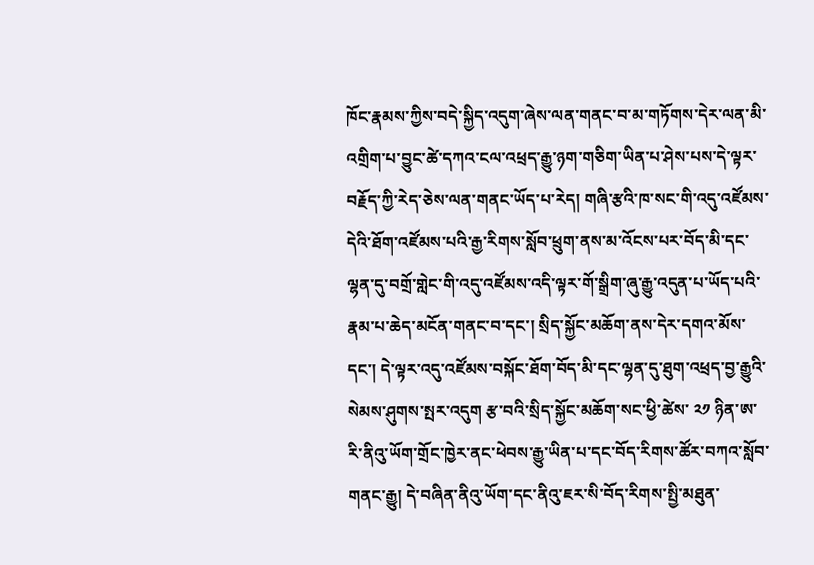ཁོང་རྣམས་ཀྱིས་བདེ་སྐྱིད་འདུག་ཞེས་ལན་གནང་བ་མ་གཏོགས་དེར་ལན་མི་འགྲིག་པ་བྱུང་ཚེ་དཀའ་ངལ་འཕྲད་རྒྱུ་ཉག་གཅིག་ཡིན་པ་ཤེས་པས་དེ་ལྟར་བརྗོད་ཀྱི་རེད་ཅེས་ལན་གནང་ཡོད་པ་རེད། གཞི་རྩའི་ཁ་སང་གི་འདུ་འཛོམས་དེའི་ཐོག་འཛོམས་པའི་རྒྱ་རིགས་སློབ་ཕྲུག་ནས་མ་འོངས་པར་བོད་མི་དང་ལྷན་དུ་བགྲོ་གླེང་གི་འདུ་འཛོམས་འདི་ལྟར་གོ་སྒྲིག་ཞུ་རྒྱུ་འདུན་པ་ཡོད་པའི་རྣམ་པ་ཆེད་མངོན་གནང་བ་དང་། སྲིད་སྐྱོང་མཆོག་ནས་དེར་དགའ་མོས་དང་། དེ་ལྟར་འདུ་འཛོམས་བསྐོང་ཐོག་བོད་མི་དང་ལྷན་དུ་ཐུག་འཕྲད་བྱ་རྒྱུའི་སེམས་ཤུགས་སྤར་འདུག རྩ་བའི་སྲིད་སྐྱོང་མཆོག་སང་ཕྱི་ཚེས་ ༢༡ ཉིན་ཨ་རི་ནིའུ་ཡོག་གྲོང་ཁྱེར་ནང་ཕེབས་རྒྱུ་ཡིན་པ་དང་བོད་རིགས་ཚོར་བཀའ་སློབ་གནང་རྒྱུ། དེ་བཞིན་ནིའུ་ཡོག་དང་ནིའུ་ཇར་སི་བོད་རིགས་སྤྱི་མཐུན་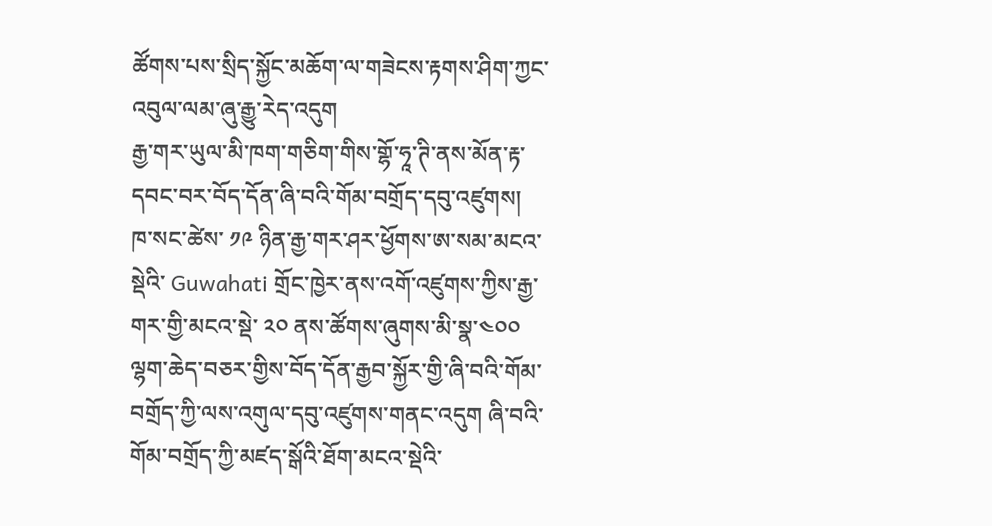ཚོགས་པས་སྲིད་སྐྱོང་མཆོག་ལ་གཟེངས་རྟགས་ཤིག་ཀྱང་འབུལ་ལམ་ཞུ་རྒྱུ་རེད་འདུག
རྒྱ་གར་ཡུལ་མི་ཁག་གཅིག་གིས་གྷོ་ཧཱ་ཊི་ནས་མོན་རྟ་དབང་བར་བོད་དོན་ཞི་བའི་གོམ་བགྲོད་དབུ་འཛུགས།
ཁ་སང་ཚེས་ ༡༩ ཉིན་རྒྱ་གར་ཤར་ཕྱོགས་ཨ་སམ་མངའ་སྡེའི་ Guwahati གྲོང་ཁྱེར་ནས་འགོ་འཛུགས་ཀྱིས་རྒྱ་གར་གྱི་མངའ་སྡེ་ ༢༠ ནས་ཚོགས་ཞུགས་མི་སྣ་༤༠༠ ལྷག་ཆེད་བཅར་གྱིས་བོད་དོན་རྒྱབ་སྐྱོར་གྱི་ཞི་བའི་གོམ་བགྲོད་ཀྱི་ལས་འགུལ་དབུ་འཛུགས་གནང་འདུག ཞི་བའི་གོམ་བགྲོད་ཀྱི་མཛད་སྒོའི་ཐོག་མངའ་སྡེའི་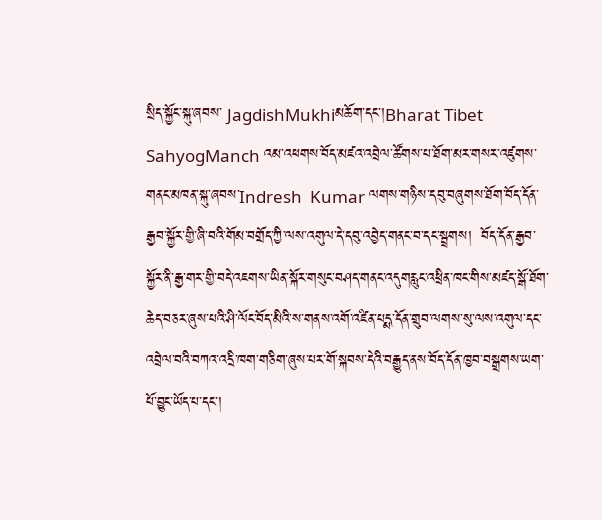སྲིད་སྐྱོང་སྐུ་ཞབས་ JagdishMukhiམཆོག་དང་།Bharat Tibet SahyogManch འམ་འཕགས་བོད་མཛའ་འབྲེལ་ཚོགས་པ་ཐོག་མར་གསར་འཛུགས་གནང་མཁན་སྐུ་ཞབས་Indresh  Kumar ལགས་གཉིས་དབུ་བཞུགས་ཐོག་བོད་དོན་རྒྱབ་སྐྱོར་གྱི་ཞི་བའི་གོམ་བགྲོད་ཀྱི་ལས་འགུལ་དེ་དབུ་འབྱེད་གནང་བ་དང་སྦྲགས།  བོད་དོན་རྒྱབ་སྐྱོར་ནི་རྒྱ་གར་གྱི་བདེ་འཇགས་ཡིན་སྐོར་གསུང་བཤད་གནང་འདུགརླུང་འཕྲིན་ཁང་གིས་མཛད་སྒོ་ཐོག་ཆེད་བཅར་ཞུས་པའི་ཤི་ལོང་བོད་མིའི་ས་གནས་འགོ་འཛིན་པདྨ་དོན་གྲུབ་ལགས་སུ་ལས་འགུལ་དང་འབྲེལ་བའི་བཀའ་འདྲི་ཁག་གཅིག་ཞུས་པར་གོ་སྐབས་དེའི་བརྒྱུད་ནས་བོད་དོན་ཁྱབ་བསྒྲགས་ཡག་པོ་བྱུང་ཡོད་པ་དང་།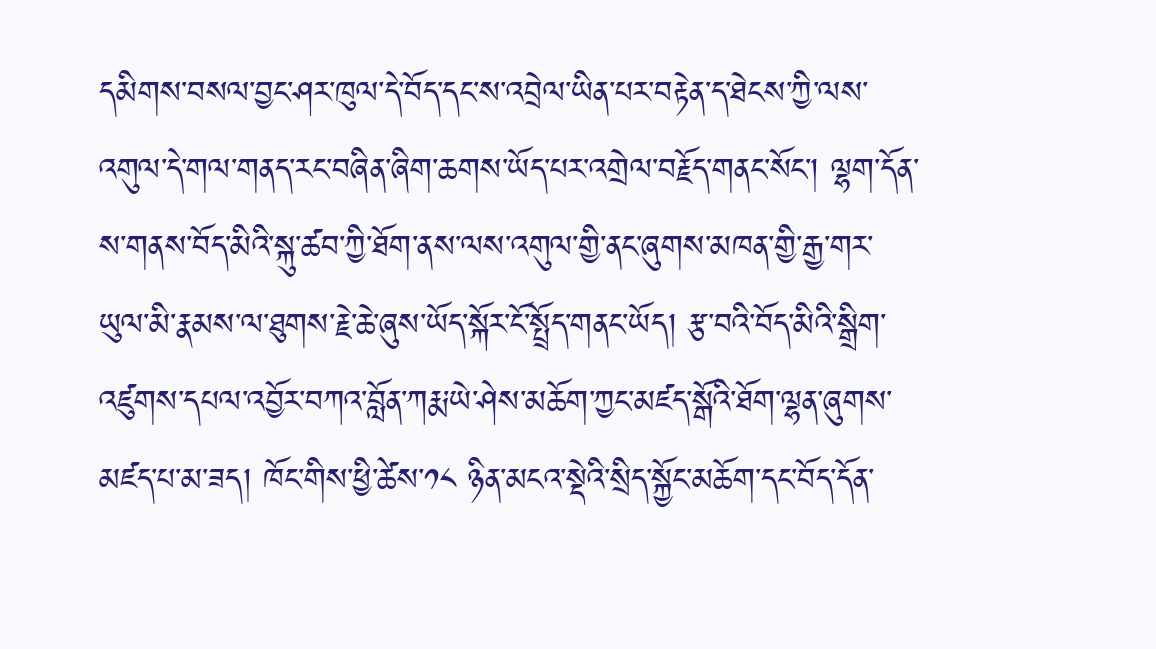དམིགས་བསལ་བྱང་ཤར་ཁུལ་དེ་བོད་དང་ས་འབྲེལ་ཡིན་པར་བརྟེན་ད་ཐེངས་ཀྱི་ལས་འགུལ་དེ་གལ་གནད་རང་བཞིན་ཞིག་ཆགས་ཡོད་པར་འགྲེལ་བརྗོད་གནང་སོང་། ལྷག་དོན་ས་གནས་བོད་མིའི་སྐུ་ཚབ་ཀྱི་ཐོག་ནས་ལས་འགུལ་གྱི་ནང་ཞུགས་མཁན་གྱི་རྒྱ་གར་ཡུལ་མི་རྣམས་ལ་ཐུགས་རྗེ་ཆེ་ཞུས་ཡོད་སྐོར་ངོ་སྤྲོད་གནང་ཡོད། རྩ་བའི་བོད་མིའི་སྒྲིག་འཛུགས་དཔལ་འབྱོར་བཀའ་བློན་ཀརྨ་ཡེ་ཤེས་མཆོག་ཀྱང་མཛད་སྒོའི་ཐོག་ལྷན་ཞུགས་མཛད་པ་མ་ཟད། ཁོང་གིས་ཕྱི་ཚེས་༡༨ ཉིན་མངའ་སྡེའི་སྲིད་སྐྱོང་མཆོག་དང་བོད་དོན་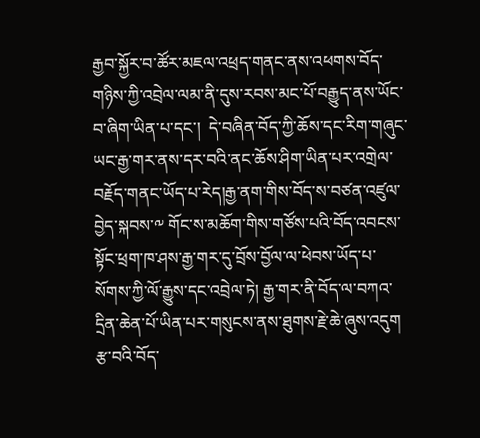རྒྱབ་སྐྱོར་བ་ཚོར་མཇལ་འཕྲད་གནང་ནས་འཕགས་བོད་གཉིས་ཀྱི་འབྲེལ་ལམ་ནི་དུས་རབས་མང་པོ་བརྒྱུད་ནས་ཡོང་བ་ཞིག་ཡིན་པ་དང་།  དེ་བཞིན་བོད་ཀྱི་ཆོས་དང་རིག་གཞུང་ཡང་རྒྱ་གར་ནས་དར་བའི་ནང་ཆོས་ཤིག་ཡིན་པར་འགྲེལ་བརྗོད་གནང་ཡོད་པ་རེད།རྒྱ་ནག་གིས་བོད་ས་བཙན་འཛུལ་བྱེད་སྐབས་༸ གོང་ས་མཆོག་གིས་གཙོས་པའི་བོད་འབངས་སྟོང་ཕྲག་ཁ་ཤས་རྒྱ་གར་དུ་བྲོས་བྱོལ་ལ་ཕེབས་ཡོད་པ་སོགས་ཀྱི་ལོ་རྒྱུས་དང་འབྲེལ་ཏེ། རྒྱ་གར་ནི་བོད་ལ་བཀའ་དྲིན་ཆེན་པོ་ཡིན་པར་གསུངས་ནས་ཐུགས་རྗེ་ཆེ་ཞུས་འདུག རྩ་བའི་བོད་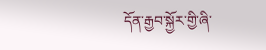དོན་རྒྱབ་སྐྱོར་གྱི་ཞི་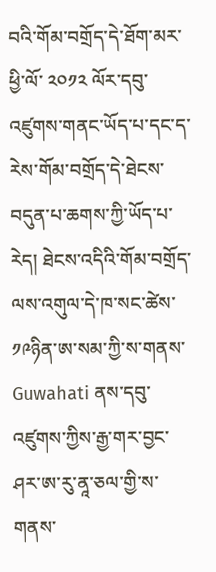བའི་གོམ་བགྲོད་དེ་ཐོག་མར་ཕྱི་ལོ་ ༢༠༡༢ ལོར་དབུ་འཛུགས་གནང་ཡོད་པ་དང་ད་རེས་གོམ་བགྲོད་དེ་ཐེངས་བདུན་པ་ཆགས་ཀྱི་ཡོད་པ་རེད། ཐེངས་འདིའི་གོམ་བགྲོད་ལས་འགུལ་དེ་ཁ་སང་ཚེས་༡༩ཉིན་ཨ་སམ་ཀྱི་ས་གནས་Guwahati ནས་དབུ་འཛུགས་ཀྱིས་རྒྱ་གར་བྱང་ཤར་ཨ་རུ་ནཱ་ཅལ་གྱི་ས་གནས་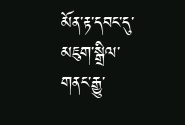མོན་རྟ་དབང་དུ་མཇུག་སྒྲིལ་གནང་རྒྱུ་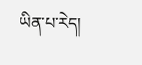ཡིན་པ་རེད།